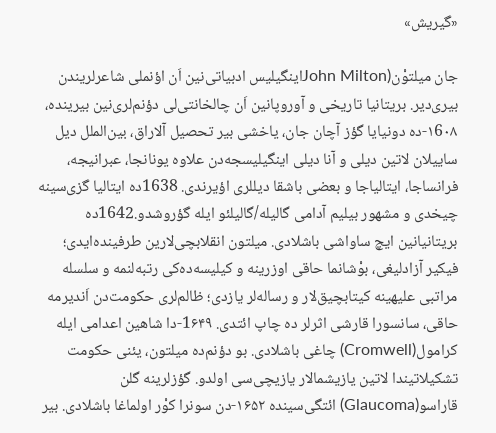«گیریش»

جان میلتوْن(John Miltonاینگیلیس ادبیاتی‌نین اَن اؤنملی شاعرلریندن بیری‌دیر. بریتانیا تاریخی و آوروپانین اَن چالخانتی‌لی دؤنم‌لری‌نین بیرینده، ۱6۰۸-ده دونیایا گؤز آچان جان، یاخشی بیر تحصیل آلاراق، بین‌الملل دیل ساییلان لاتین دیلی و آنا دیلی اینگیلیسجه‌دن علاوه یونانجا، عبرانیجه، فرانساجا، ایتالیاجا و بعضی باشقا دیللری اؤیرندی. 1638ده ایتالیا گزی‌سینه چیخدی و مشهور بیلیم آدامی گالیله/گالیلئو ایله گؤروشدو.1642ده بریتانیانین ایچ ساواشی باشلادی. میلتون انقلابچی‌لارین طرفینده‌ایدی؛ فیکیر آزادلیغی، بوْشانما حاقی اوزرینه و کیلیسه‌ده‌کی رتبه‌لنمه و سلسله مراتبی علیهینه کیتابچیق‌لار و رساله‌لر یازدی؛ ظالم‌لری حکومت‌دن اَندیرمه حاقی، سانسورا قارشی اثرلر ده چاپ ائتدی. 1۶۴۹-دا شاهین اعدامی ایله کرامول(Cromwell) چاغی باشلادی. بو دؤنم‌ده میلتون، یئنی حکومت تشکیلاتیندا لاتین یازیشمالار یازیچی‌سی اولدو. گؤزلرینه گلن قاراسو(Glaucoma) ائتگی‌سینده ۱۶۵۲-دن سونرا کوْر اولماغا باشلادی. بیر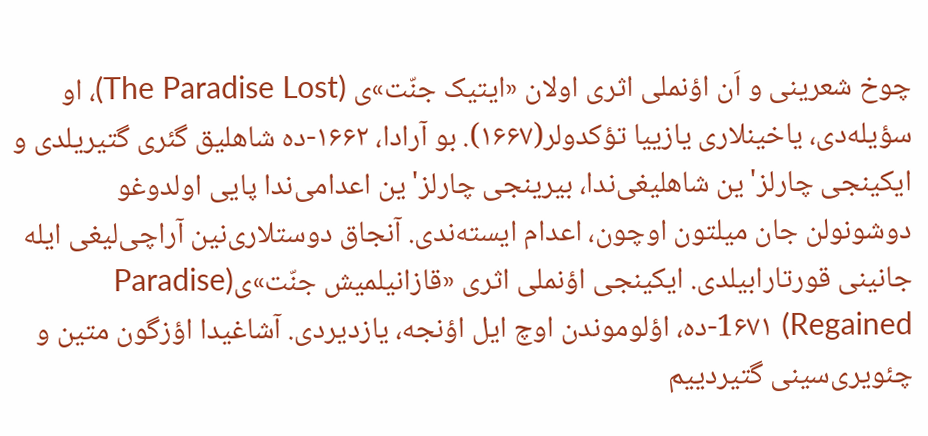چوخ شعرینی و اَن اؤنملی اثری اولان «ایتیک جنّت»ی (The Paradise Lost)، او سؤیله‌دی، یاخینلاری یازییا تؤکدولر(۱۶۶۷). بو آرادا، ۱۶۶۲-ده شاهلیق گئری گتیریلدی و ایکینجی چارلز'ین شاهلیغی‌ندا، بیرینجی چارلز'ین اعدامی‌ندا پایی اولدوغو دوشونولن جان میلتون اوچون، اعدام ایسته‌ندی. آنجاق دوستلاری‌نین آراچی‌لیغی ایله جانینی قورتارابیلدی. ایکینجی اؤنملی اثری «قازانیلمیش جنّت»ی(Paradise Regained) 1۶۷۱-ده، اؤلوموندن اوچ ایل اؤنجه، یازدیردی. آشاغیدا اؤزگون متین و چئویری‌سینی گتیردییم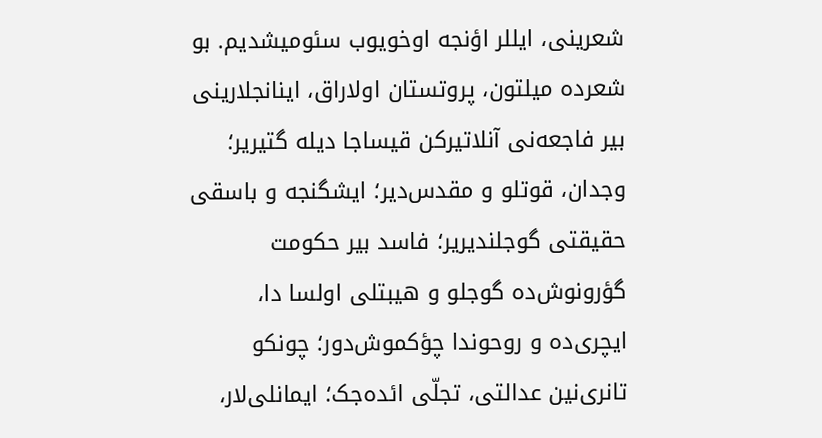شعرینی، ایللر اؤنجه اوخویوب سئومیشدیم. بو شعرده میلتون، پروتستان اولاراق، اینانجلارینی بیر فاجعه‌نی آنلاتیرکن قیساجا دیله گتیریر؛ وجدان، قوتلو و مقدس‌دیر؛ ایشگنجه و باسقی حقیقتی گوجلندیریر؛ فاسد بیر حکومت گؤرونوش‌ده گوجلو و هیبتلی اولسا دا، ایچری‌ده و روحوندا چؤکموش‌دور؛ چونکو تانری‌نین عدالتی، تجلّی ائده‌جک؛ ایمانلی‌لار،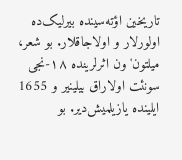تاریخین اؤته‌سینده بیرلیک‌ده اولورلار و اولاجاقلار. بو شعر، میلتون'ون اثرلرینده ۱۸-نجی سونئت اولاراق بیلینیر و 1655 ایلینده یازیلمیش‌دیر. بو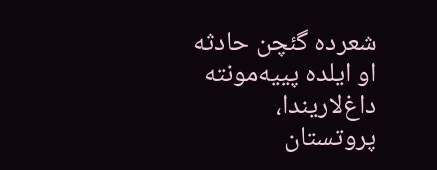شعرده گئچن حادثه او ایلده پییه‌مونته داغ‌لاریندا، پروتستان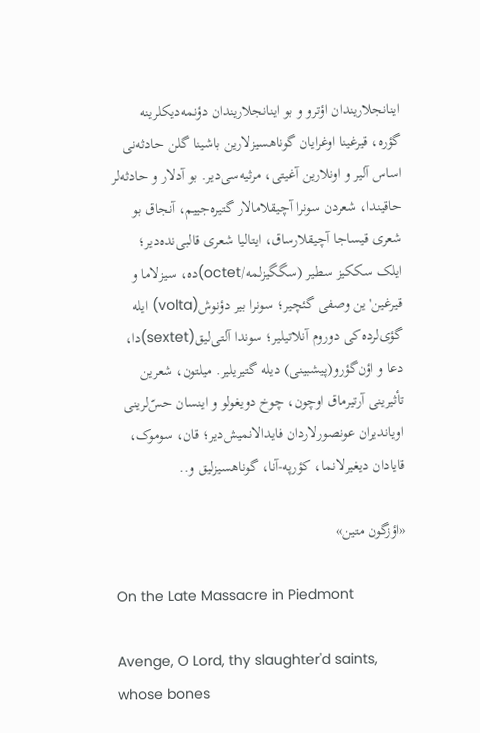اینانجلاریندان اؤترو و بو اینانجلاریندان دؤنمه‌دیکلرینه گؤره، قیرغینا اوغرایان گوناهسیزلارین باشینا گلن حادثه‌نی اساس آلیر و اونلارین آغیتی، مرثیه‌سی‌دیر. بو آدلار و حادثه‌لر حاقیندا، شعردن سونرا آچیقلامالار گتیره‌جییم، آنجاق بو شعری قیساجا آچیقلارساق، ایتالیا شعری قالبی‌نده‌دیر؛ ایلک سککیز سطیر (سگگیزلمه/octet)ده، سیزلاما و قیرغین'ین وصفی گئچیر؛ سونرا بیر دؤنوش(volta) ایله گؤی‌لرده‌کی دوروم آنلاتیلیر؛ سوندا آلتی‌لیق(sextet)دا، دعا و اؤن‌گؤرو(پیشبینی) دیله گتیریلیر. میلتون، شعرین تأثیرینی آرتیرماق اوچون، چوخ دویغولو و اینسان حسّ‌لرینی اویاندیران عونصورلاردان فایدالانمیش‌دیر؛ قان، سوموک، قایا‌دان ‌دیغیرلانما، کؤرپه-آنا، گوناهسیزلیق و..

«اؤزگون متین»

On the Late Massacre in Piedmont

Avenge, O Lord, thy slaughter'd saints, whose bones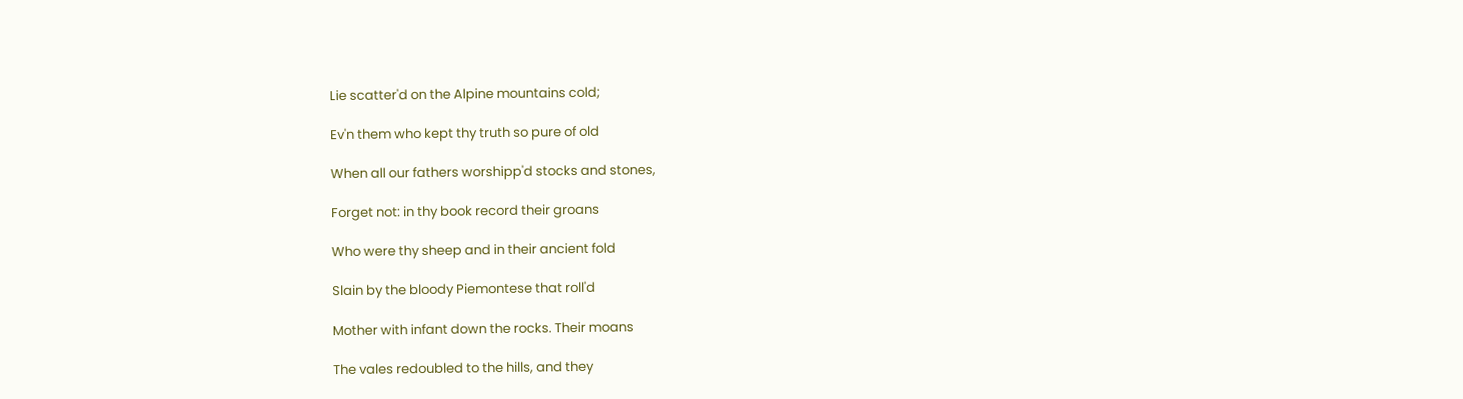Lie scatter'd on the Alpine mountains cold;

Ev'n them who kept thy truth so pure of old

When all our fathers worshipp'd stocks and stones,

Forget not: in thy book record their groans

Who were thy sheep and in their ancient fold

Slain by the bloody Piemontese that roll'd

Mother with infant down the rocks. Their moans

The vales redoubled to the hills, and they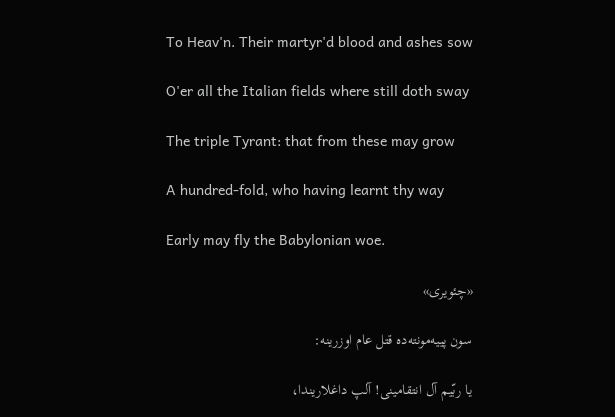To Heav'n. Their martyr'd blood and ashes sow

O'er all the Italian fields where still doth sway

The triple Tyrant: that from these may grow

A hundred-fold, who having learnt thy way

Early may fly the Babylonian woe.

«چئویری»

سون پییه‌مونته‌ده قتل عام اوزرینه:

یا ربّیم آل انتقامینی! آلپ داغلاریندا،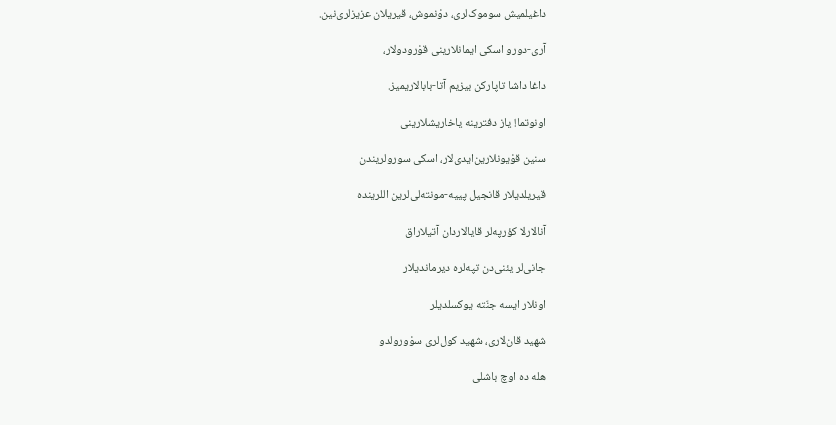داغیلمیش سوموک‌لری، دوْنموش، قیریلان عزیزلری‌نین.

آری-دورو اسکی ایمانلارینی قوْرودولار،

داغا داشا تاپارکن بیزیم آتا-بابالاریمیز.

اونوتما! یاز دفترینه یاخاریشلارینی

سنین قوْیونلارین‌ایدی‌لار، اسکی سورو‌لریندن

قیریلدیلار قانجیل پییه‌-مونته‌لی‌لرین‌ اللرینده

آنالارلا کؤرپه‌لر قایالاردان آتیلاراق

جانی‌لر یئنی‌دن تپه‌لره دیرماندیلار

اونلار ایسه جنّته یوکسلدیلر

شهید قان‌لاری، شهید کول‌لری سوْورولدو

هله ده اوچ باشلی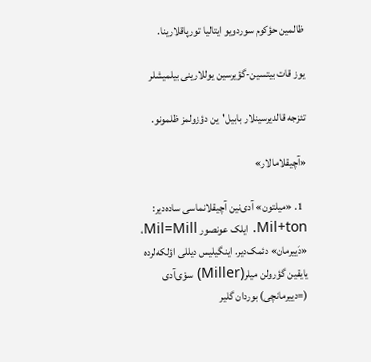ظالمین حؤکوم سوردویو ایتالیا تورپاقلارینا.

یوز قات بیتسین-گؤیرسین یوللارینی بیلمیشلر

تئزجه قالدیرسینلار بابیل'ین دؤزولمز ظلمونو.

«آچیقلامالار»

  1. «میلتون» آدی‌نین آچیقلانماسی ساده‌دیر: Mil+ton. ایلک عونصور Mil=Mill، «دَییرمان» دئمک‌دیر. اینگیلیس دیللی اؤلکه‌لرده یایقین گؤرولن میلر(Miller) سوْی‌آدی (=دییرمانچی) بوردان گلیر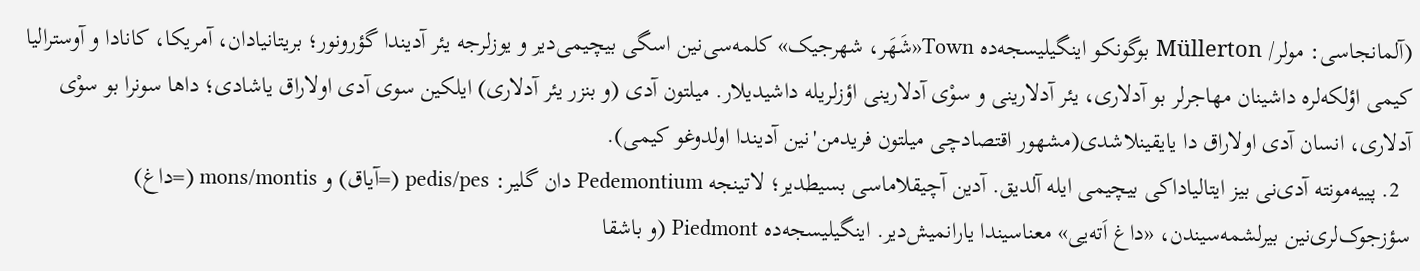(آلمانجاسی: مولر/ Müllerton بوگونکو اینگیلیسجه‌ده Town«شَهَر، شهرجیک» کلمه‌سی‌نین اسگی بیچیمی‌دیر و یوزلرجه یئر آدیندا گؤرونور؛ بریتانیادان، آمریکا، کانادا و آوسترالیا کیمی اؤلکه‌لره داشینان مهاجرلر بو آدلاری، یئر آدلارینی و سوْی آدلارینی اؤزلریله داشیدیلار. میلتون آدی ‌(و بنزر یئر آدلاری) ایلکین سوی آدی اولاراق یاشادی؛ داها سونرا بو سوْی آدلاری، انسان آدی اولاراق دا یایقینلاشدی(مشهور اقتصادچی میلتون فریدمن'نین آدیندا اولدوغو کیمی).
  2. پییه‌مونته آدی‌نی بیز ایتالیاداکی بیچیمی‌ ایله آلدیق. آدین آچیقلاماسی بسیطدیر؛ لاتینجه Pedemontium دان گلیر: pedis/pes (=آیاق) و mons/montis (=داغ) سؤزجوک‌لری‌نین بیرلشمه‌سیندن، «داغ اَته‌یی» معناسیندا یارانمیش‌دیر. اینگیلیسجه‌ده Piedmont (و باشقا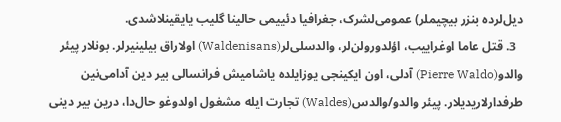دیل‌لرده بنزر بیچیملر) عمومی‌لشرک، جغرافیا دئییمی حالینا گلیب یایقینلاشدی.
  3. قتل عاما اوغراییب، اؤلدورولن‌لر، والدسلی‌لر(Waldenisans) اولاراق بیلینیرلر. بونلار پیئر والدو(Pierre Waldo) آدلی، اون ایکینجی یوز‌ایلده یاشامیش فرانسالی بیر دین آدامی‌نین طرفدارلار‌یدیلار. پیئر والدو/والدس(Waldes) تجارت ایله مشغول اولدوغو حال‌دا، درین بیر دینی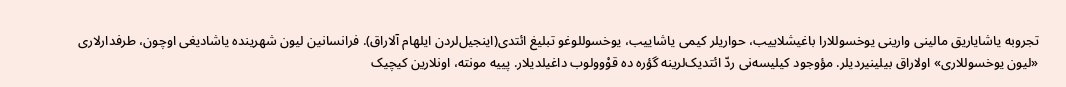تجروبه یاشایاریق مالینی وارینی یوخسوللارا باغیشلاییب، حواریلر کیمی یاشاییب، یوخسوللوغو تبلیغ ائتدی(اینجیل‌لردن ایلهام آلاراق). فرانسانین لیون شهرینده یاشادیغی اوچون، طرفدارلاری «لیون یوخسوللاری» اولاراق بیلینیردیلر. مؤوجود کیلیسه‌نی ردّ ائتدیک‌لرینه گؤره ده قوْوولوب داغیلدیلار. پییه مونته، اونلارین کیچیک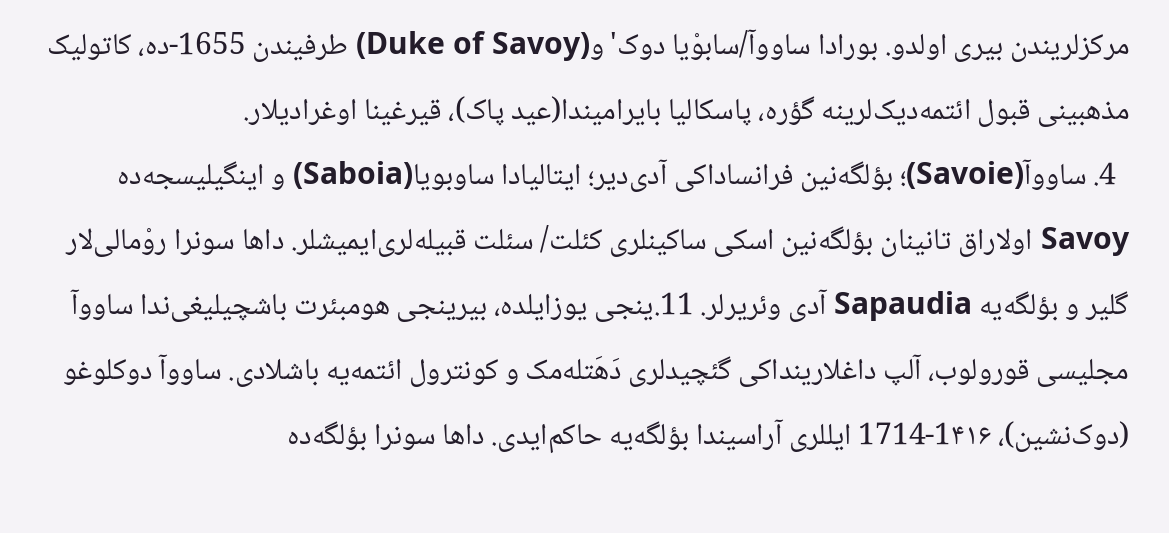مرکزلریندن بیری اولدو. بورادا ساووآ/سابوْیا دوک'و(Duke of Savoy) طرفیندن 1655-ده، کاتولیک مذهبینی قبول ائتمه‌دیک‌لرینه گؤره، پاسکالیا بایرامیندا(عید پاک)، قیرغینا اوغرادیلار.
  4. ساووآ(Savoie)؛ بؤلگه‌نین فرانساداکی آدی‌دیر؛ ایتالیادا ساوبویا(Saboia) و اینگیلیسجه‌ده Savoy اولاراق تانینان بؤلگه‌نین اسکی ساکینلری کئلت/ سئلت قبیله‌لری‌ایمیشلر. داها سونرا روْمالی‌لار گلیر و بؤلگه‌یه Sapaudia آدی وئریرلر. 11.ینجی یوزایلده، بیرینجی هومبئرت باشچیلیغی‌ندا ساووآ مجلیسی قورولوب، آلپ داغلارینداکی گئچیدلری دَهَتله‌مک و کونترول ائتمه‌یه باشلادی. ساووآ دوکلوغو (دوک‌نشین)، 1۴۱۶-1714 ایللری آراسیندا بؤلگه‌یه حاکم‌ایدی. داها سونرا بؤلگه‌ده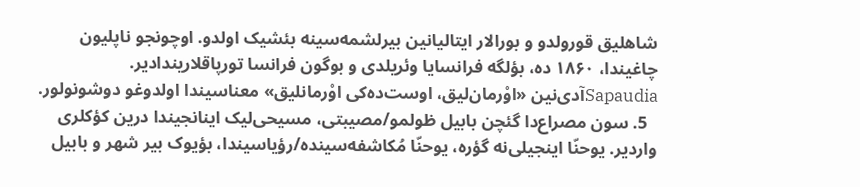شاهلیق قورولدو و بورالار ایتالیانین بیرلشمه‌سینه بئشیک اولدو. اوچونجو ناپلیون چاغیندا، ۱۸۶۰ ده، بؤلگه فرانسایا وئریلدی و بوگون فرانسا تورپاقلاریندادیر. Sapaudiaآدی‌نین «اوْرمان‌لیق، اوست‌ده‌کی اوْرمانلیق» معناسیندا اولدوغو دوشونولور.
  5. سون مصراع‌دا گئچن بابیل ظولمو/مصیبتی، مسیحی‌لیک اینانجیندا درین کؤکلری واردیر. یوحنّا اینجیلی‌نه گؤره، یوحنّا مُکاشفه‌سینده/رؤیاسیندا، بؤیوک بیر شهر و بابیل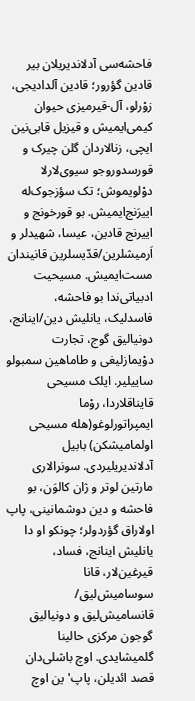فاحشه‌سی آدلاندیریلان بیر قادین گؤرور؛ قادین آلدادیجی، زوْرلو، آل-قیرمیزی حیوان کیمی‌ایمیش و قیزیل قابی‌نین ایچی، زنالاردان گلن چیرک و قورسدوروجو سیوی‌لارلا دوْلویموش؛ تک سؤزجوک‌له اییرَنج‌ایمیش. بو قورخونج و اییرنج قادین، عیسا، شهیدلر و اَرمیشلرین/قدّیسلرین قانیندان مست‌ایمیش. مسیحیت ادبیاتی‌ندا بو فاحشه، فاسد‌لیک، یانلیش دین/اینانج، دونیالیق گوج، تجارت دوْیمازلیغی و طاماهین سمبولو ساییلیر. ایلک مسیحی قایناقلاردا، روْما ایمپراتورلوغو(هله مسیحی اولمامیشکن) بابیل آدلاندیریلیردی. سونرالاری مارتین لوتر و ژان کالوَن، بو فاحشه و دین دوشما‌نینی، پاپ اولاراق گؤردولر؛ چونکو او دا یانلیش اینانج، فساد، قیرغین‌لار، قانا سوسامیش‌لیق/ قانسامیش‌لیق و دونیالیق گوجون مرکزی حالینا گلمیشایدی. اوچ باشلی‌دان قصد ائدیلن، پاپ'ین اوچ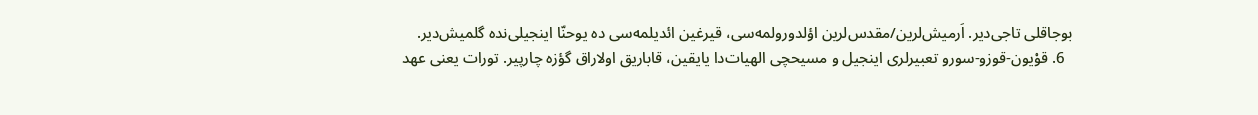بوجاقلی تاجی‌دیر. اَرمیش‌لرین/مقدس‌لرین اؤلدورولمه‌سی، قیرغین ائدیلمه‌سی ده یوحنّا اینجیلی‌نده گلمیش‌دیر.
  6. قوْیون-قوزو-سورو تعبیرلری اینجیل و مسیحچی الهیات‌دا یایقین، قاباریق اولاراق گؤزه چارپیر. تورات یعنی عهد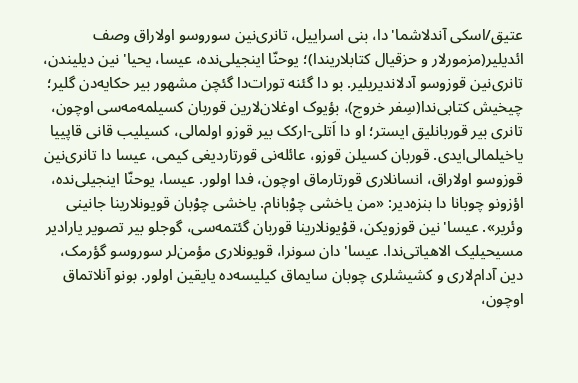عتیق/اسکی آندلاشما'دا، بنی اسراییل، تانری‌نین سوروسو اولاراق وصف ائدیلیر(مزمورلار و حزقیال کتابلاریندا)؛ یوحنّا اینجیلی‌نده، عیسا، یحیا'نین دیلیندن، تانری‌نین قوزوسو آدلاندیریلیر. بو دا گئنه تورات‌دا گئچن مشهور بیر حکایه‌دن گلیر؛ چیخیش کتابی‌ندا(سِفر خروج‌)، بؤیوک اوغلان‌لارین قوربان کسیلمه‌مه‌سی اوچون، تانری بیر قوربانلیق ایستر؛ او دا اَتلی-ارکک بیر قوزو اولمالی، کسیلیب قانی قاپییا یاخیلمالی‌ایدی. قوربان کسیلن قوزو، عائله‌نی قورتاردیغی کیمی، عیسا دا تانری‌نین قوزوسو اولاراق، انسانلاری قورتارماق اوچون، فدا اولور. عیسا، یوحنّا اینجیلی‌نده، اؤزونو چوبانا دا بنزه‌دیر: «من یاخشی چوْبانام. یاخشی چوْبان قویونلارینا جانینی وئریر». عیسا'نین قوزویکن، قوْیونلارینا قوربان گئتمه‌سی، گو‌جلو بیر تصویر یارادیر مسیحیلیک الاهیاتی‌ندا. عیسا'دان سونرا، قویونلاری مؤمن‌لر سوروسو گؤرمک، دین آدام‌لاری و کشیشلری چوبان سایماق کیلیسه‌‌ده یایقین اولور. بونو آنلاتماق اوچون،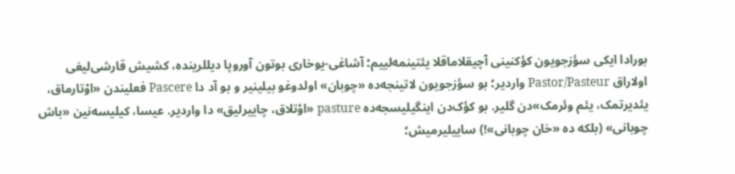بورادا ایکی سؤزجویون کؤکنینی آچیقلاماقلا یئتینمه‌لییم؛ آشاغی-یوخاری بوتون آوروپا دیللرینده، کشیش قارشی‌لیغی اولاراق Pastor/Pasteur واردیر؛ بو سؤزجویون لاتینجه‌ده «چوبان» اولدوغو بیلینیر و بو آد دا Pascere فعلیندن «اوْتارماق، یئدیرتمک، یئم وئرمک»دن گلیر. بو کؤک‌دن اینگیلیسجه‌ده pasture «اوْتلاق، چاییرلیق» دا واردیر. عیسا، کیلیسه‌نین «باش چوبانی» (بلکه ده «خان چوبانی»!) ساییلیرمیش؛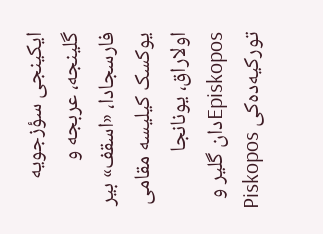ایکینجی سؤزجویه گلینجه، عربجه و فارسجادا، «اسقف» بیر یوکسک کیلیسه مقامی اولاراق، یونانجا Episkoposدان گلیر و تورکیه‌ده‌کی Piskopos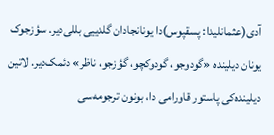آدی(عثمانلیدا: پسقپوس)دا یونانجادان گلدییی بللی‌دیر. سؤزجوک یونان دیلینده «گودوجو، گودوکچو، گؤزجو، ناظر» دئمک‌دیر. لاتین دیلینده‌کی پاستور قاورامی دا، بونون ترجومه‌سی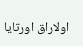اولاراق اورتایا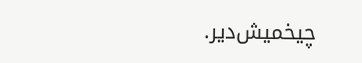چیخمیش‌دیر.